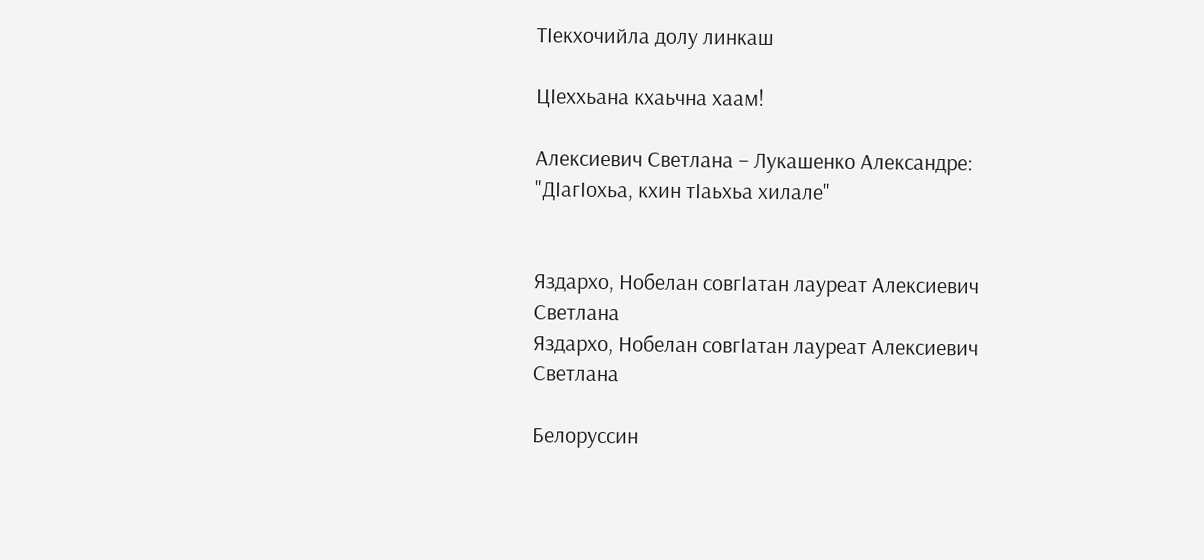ТIекхочийла долу линкаш

ЦIеххьана кхаьчна хаам!

Алексиевич Светлана – Лукашенко Александре: "ДIагIохьа, кхин тIаьхьа хилале"


Яздархо, Нобелан совгIатан лауреат Алексиевич Светлана
Яздархо, Нобелан совгIатан лауреат Алексиевич Светлана

Белоруссин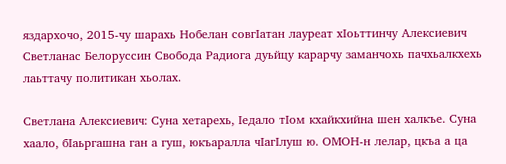яздархочо, 2015-чу шарахь Нобелан совгIатан лауреат хIоьттинчу Алексиевич Светланас Белоруссин Свобода Радиога дуьйцу карарчу заманчохь пачхьалкхехь лаьттачу политикан хьолах.

Светлана Алексиевич: Суна хетарехь, Iедало тIом кхайкхийна шен халкъе. Суна хаало, бIаьргашна ган а гуш, юкъаралла чIагIлуш ю. ОМОН-н лелар, цкъа а ца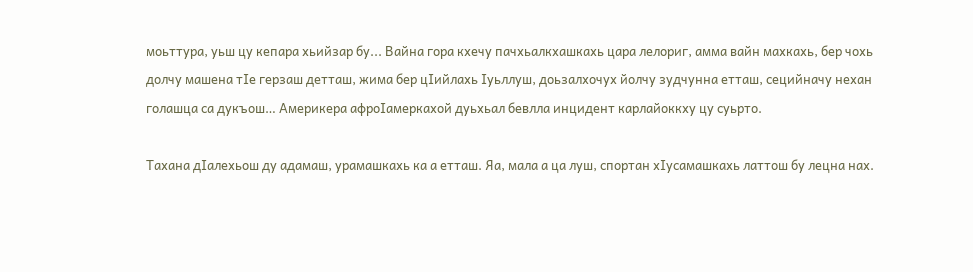моьттура, уьш цу кепара хьийзар бу... Вайна гора кхечу пачхьалкхашкахь цара лелориг, амма вайн махкахь, бер чохь долчу машена тIе герзаш детташ, жима бер цIийлахь Iуьллуш, доьзалхочух йолчу зудчунна етташ, сецийначу нехан голашца са дукъош… Америкера афроIамеркахой дуьхьал бевлла инцидент карлайоккху цу суьрто.

Тахана дIалехьош ду адамаш, урамашкахь ка а етташ. Яа, мала а ца луш, спортан хIусамашкахь латтош бу лецна нах.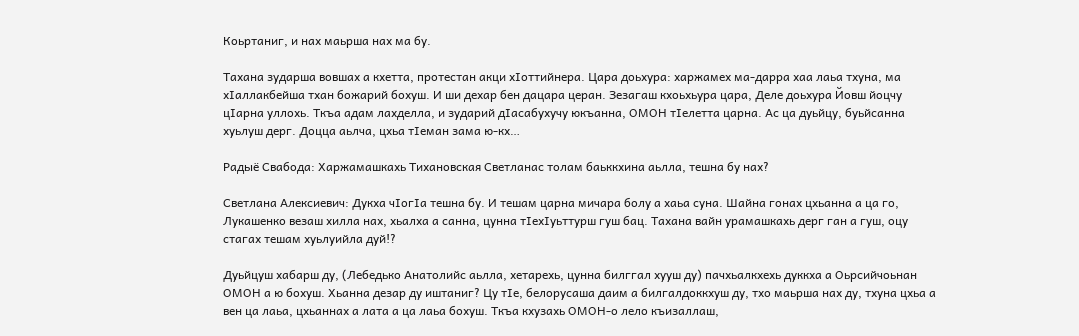Коьртаниг, и нах маьрша нах ма бу.

Тахана зударша вовшах а кхетта, протестан акци хIоттийнера. Цара доьхура: харжамех ма-дарра хаа лаьа тхуна, ма хIаллакбейша тхан божарий бохуш. И ши дехар бен дацара церан. Зезагаш кхоьхьура цара, Деле доьхура Йовш йоцчу цIарна уллохь. Ткъа адам лахделла, и зударий дIасабухучу юкъанна, ОМОН тIелетта царна. Ас ца дуьйцу, буьйсанна хуьлуш дерг. Доцца аьлча, цхьа тIеман зама ю-кх…

Радыё Свабода: Харжамашкахь Тихановская Светланас толам баьккхина аьлла, тешна бу нах?

Светлана Алексиевич: Дукха чIогIа тешна бу. И тешам царна мичара болу а хаьа суна. Шайна гонах цхьанна а ца го, Лукашенко везаш хилла нах, хьалха а санна, цунна тIехIуьттурш гуш бац. Тахана вайн урамашкахь дерг ган а гуш, оцу стагах тешам хуьлуийла дуй!?

Дуьйцуш хабарш ду, (Лебедько Анатолийс аьлла, хетарехь, цунна билггал хууш ду) пачхьалкхехь дуккха а Оьрсийчоьнан ОМОН а ю бохуш. Хьанна дезар ду иштаниг? Цу тIе, белорусаша даим а билгалдоккхуш ду, тхо маьрша нах ду, тхуна цхьа а вен ца лаьа, цхьаннах а лата а ца лаьа бохуш. Ткъа кхузахь ОМОН-о лело къизаллаш,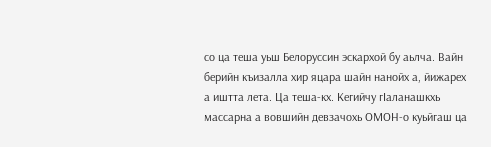со ца теша уьш Белоруссин эскархой бу аьлча. Вайн берийн къизалла хир яцара шайн нанойх а, йижарех а иштта лета. Ца теша-кх. Кегийчу гIаланашкхь массарна а вовшийн девзачохь ОМОН-о куьйгаш ца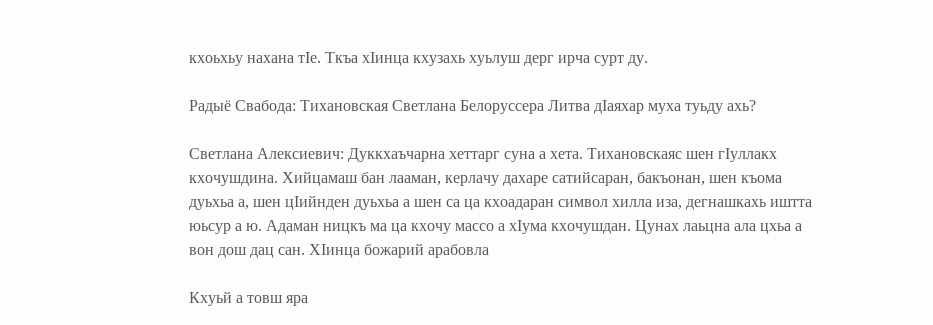кхоьхьу нахана тIе. Ткъа хIинца кхузахь хуьлуш дерг ирча сурт ду.

Радыё Свабода: Тихановская Светлана Белоруссера Литва дIаяхар муха туьду ахь?

Светлана Алексиевич: Дуккхаъчарна хеттарг суна а хета. Тихановскаяс шен гIуллакх кхочушдина. Хийцамаш бан лааман, керлачу дахаре сатийсаран, бакъонан, шен къома дуьхьа а, шен цIийнден дуьхьа а шен са ца кхоадаран символ хилла иза, дегнашкахь иштта юьсур а ю. Адаман ницкъ ма ца кхочу массо а хIума кхочушдан. Цунах лаьцна ала цхьа а вон дош дац сан. ХIинца божарий арабовла

Кхуьй а товш яра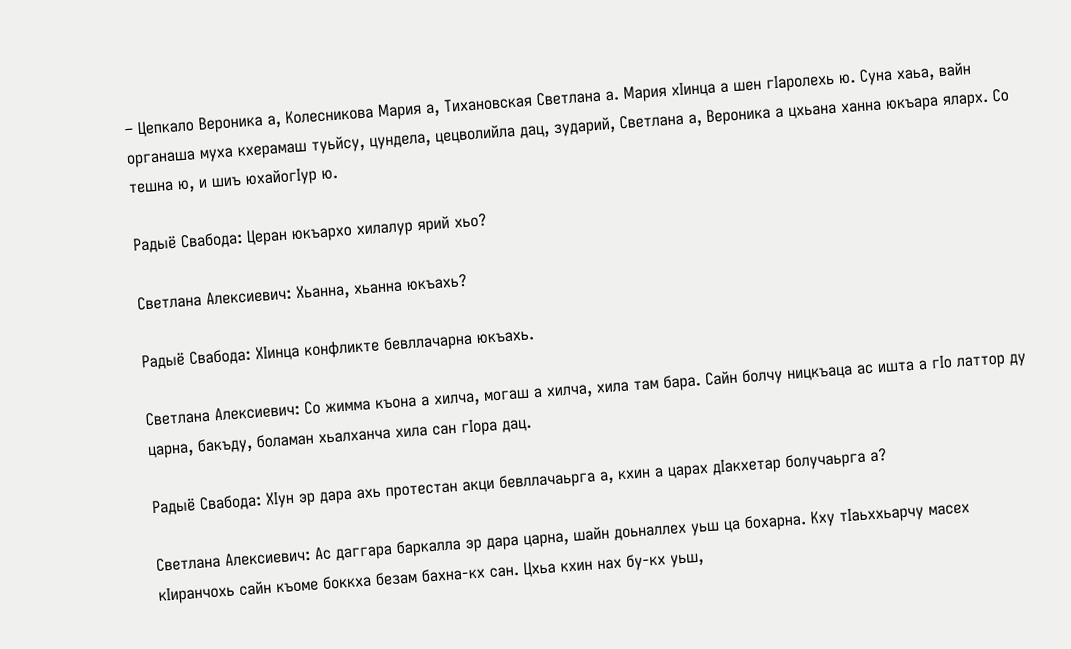– Цепкало Вероника а, Колесникова Мария а, Тихановская Светлана а. Мария хIинца а шен гIаролехь ю. Суна хаьа, вайн органаша муха кхерамаш туьйсу, цундела, цецволийла дац, зударий, Светлана а, Вероника а цхьана ханна юкъара яларх. Со тешна ю, и шиъ юхайогIур ю.

Радыё Свабода: Церан юкъархо хилалур ярий хьо?

Светлана Алексиевич: Хьанна, хьанна юкъахь?

Радыё Свабода: ХIинца конфликте бевллачарна юкъахь.

Светлана Алексиевич: Со жимма къона а хилча, могаш а хилча, хила там бара. Сайн болчу ницкъаца ас ишта а гIо латтор ду царна, бакъду, боламан хьалханча хила сан гIора дац.

Радыё Свабода: ХIун эр дара ахь протестан акци бевллачаьрга а, кхин а царах дIакхетар болучаьрга а?

Светлана Алексиевич: Ас даггара баркалла эр дара царна, шайн доьналлех уьш ца бохарна. Кху тIаьххьарчу масех кIиранчохь сайн къоме боккха безам бахна-кх сан. Цхьа кхин нах бу-кх уьш,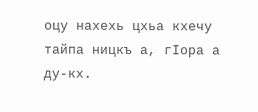оцу нахехь цхьа кхечу тайпа ницкъ а, гIора а ду-кх.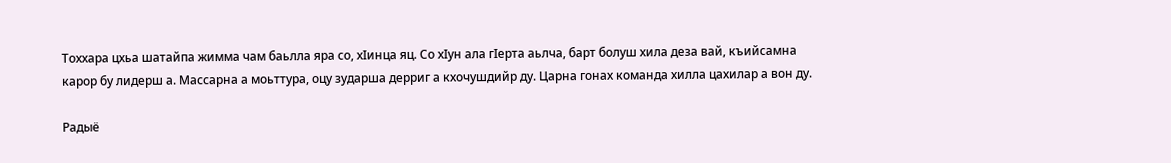Тоххара цхьа шатайпа жимма чам баьлла яра со, хIинца яц. Со хIун ала гIерта аьлча, барт болуш хила деза вай, къийсамна карор бу лидерш а. Массарна а моьттура, оцу зударша дерриг а кхочушдийр ду. Царна гонах команда хилла цахилар а вон ду.

Радыё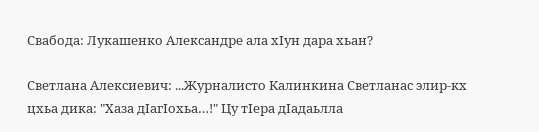Свабода: Лукашенко Александре ала хIун дара хьан?

Светлана Алексиевич: ...Журналисто Калинкина Светланас элир-кх цхьа дика: "Хаза дIагIохьа…!" Цу тIера дIадаьлла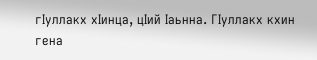гIуллакх хIинца, цIий Iаьнна. ГIуллакх кхин гена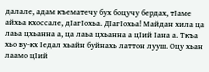далале, адам къематечу бух боцучу бердах, тIаме айхьа кхоссале, дIагIохьа. ДIагIохьа! Майдан хила ца лаьа цхьанна а, ца лаьа цхьанна а цIий Iана а. Ткъа хьо ву-кх Iедал хьайн буйнахь латтон лууш. Оцу хьан лаамо цIий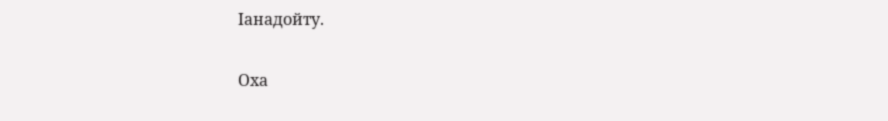Iанадойту.

Оха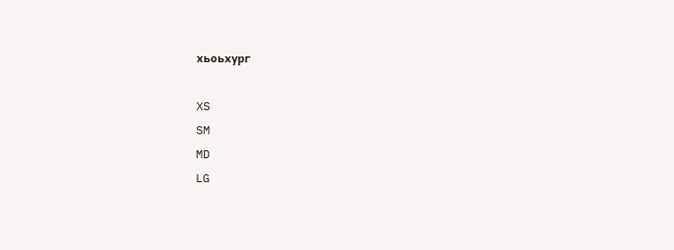хьоьхург

XS
SM
MD
LG